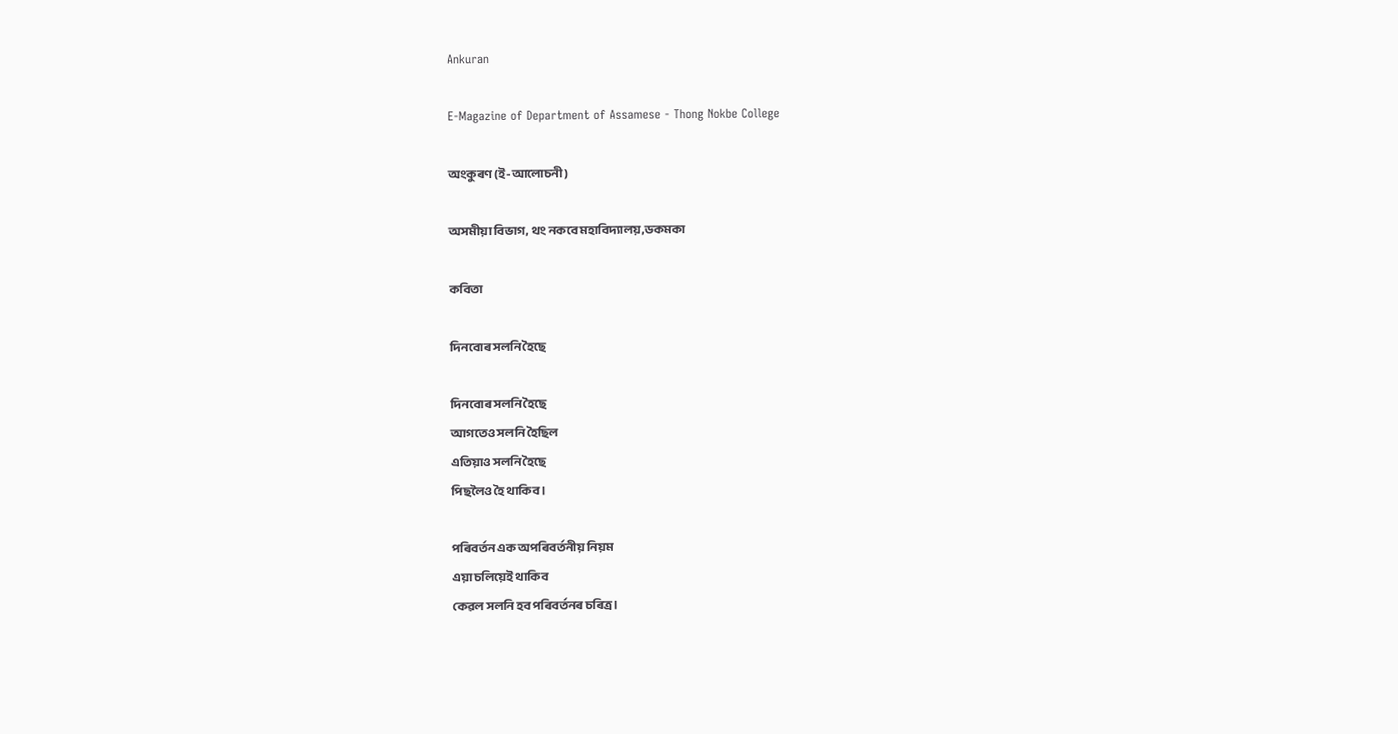Ankuran

E-Magazine of Department of Assamese - Thong Nokbe College

অংকুৰণ (ই-আলোচনী)

অসমীয়া বিভাগ, থং নকবে মহাবিদ্যালয়,ডকমকা

কবিতা

দিনবোৰ সলনি হৈছে

দিনবোৰ সলনি হৈছে
আগতেও সলনি হৈছিল
এতিয়াও সলনি হৈছে
পিছলৈও হৈ থাকিব ।

পৰিবৰ্তন এক অপৰিবৰ্তনীয় নিয়ম
এয়া চলিয়েই থাকিব
কেৱল সলনি হব পৰিবৰ্তনৰ চৰিত্ৰ।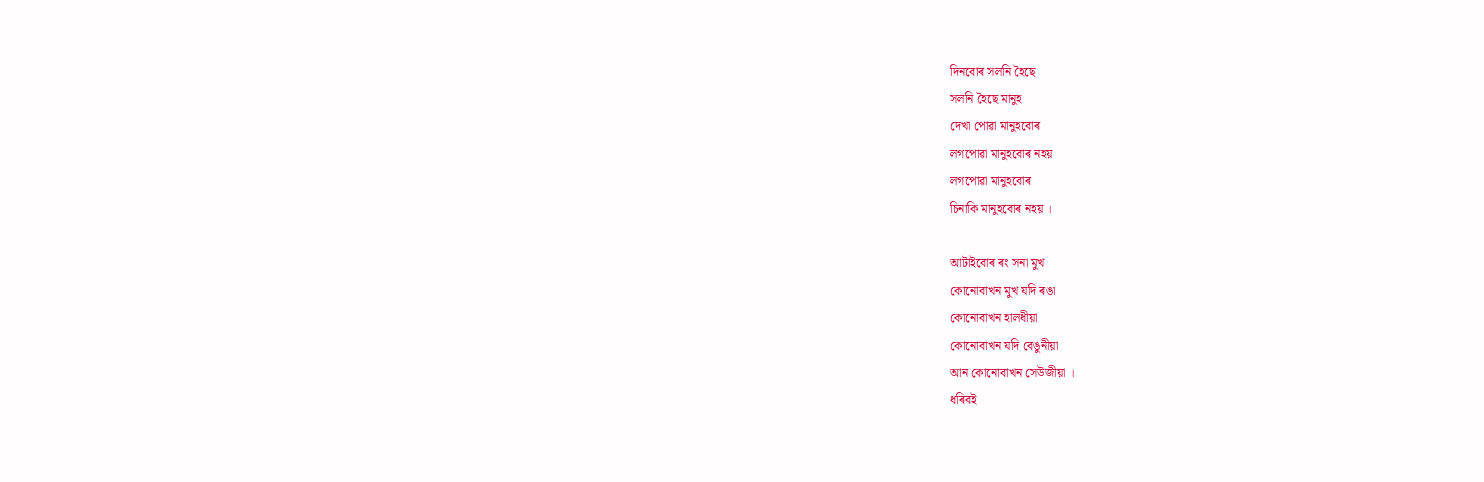দিনবোৰ সলনি হৈছে
সলনি হৈছে মানুহ
দেখা পোৱা মানুহবোৰ
লগপোৱা মানুহবোৰ নহয়
লগপোৱা মানুহবোৰ
চিনাকি মানুহবোৰ নহয় ।

আটাইবোৰ ৰং সনা মুখ
কোনোবাখন মুখ যদি ৰঙা
কোনোবাখন হালধীয়া
কোনোবাখন যদি বেঙুনীয়া
আন কোনোবাখন সেউজীয়া ।
ধৰিবই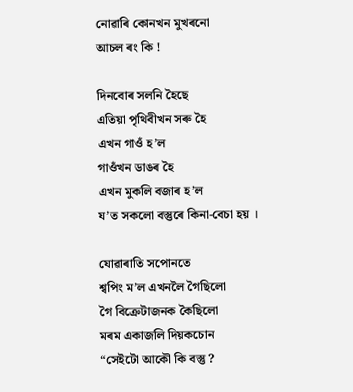নোৱাৰি কোনখন মুখৰনো
আচল ৰং কি !

দিনবোৰ সলনি হৈছে
এতিয়া পৃথিবীখন সৰু হৈ
এখন গাওঁ হ’ল
গাওঁখন ডাঙৰ হৈ
এখন মুকলি বজাৰ হ’ল
য’ত সকলো বস্তুৰে কিনা-বেচা হয় ।

যোৱাৰাতি সপোনতে
শ্বপিং ম’ল এখনলৈ গৈছিলো
গৈ বিক্ৰেটাজনক কৈছিলো
মৰম একাজলি দিয়কচোন
“সেইটো আকৌ কি বস্তু ?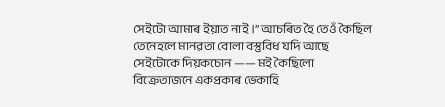সেইটো আমাৰ ইয়াত নাই ।” আচৰিত হৈ তেওঁ কৈছিল
তেনেহলে মানৱতা বোলা বস্তুবিধ যদি আছে
সেইটোকে দিয়কচোন —— মই কৈছিলো
বিক্ৰেতাজনে একপ্ৰকাৰ ভেকাহি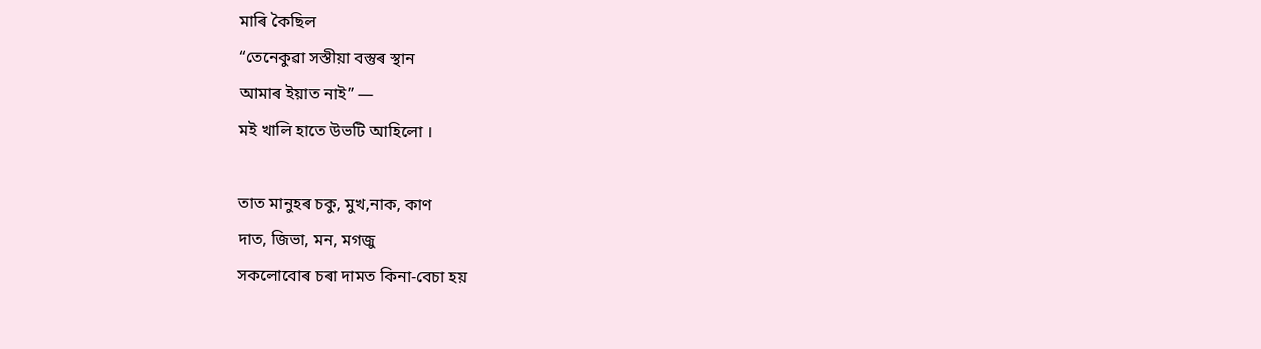মাৰি কৈছিল
“তেনেকুৱা সস্তীয়া বস্তুৰ স্থান
আমাৰ ইয়াত নাই” —
মই খালি হাতে উভটি আহিলো ।

তাত মানুহৰ চকু, মুখ,নাক, কাণ
দাত, জিভা, মন, মগজু
সকলোবোৰ চৰা দামত কিনা-বেচা হয়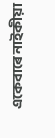একেবাৰে নাইকীয়া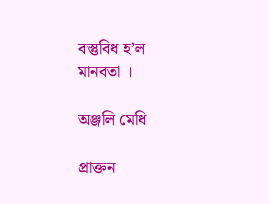বস্তুবিধ হ’ল
মানবতা ।

অঞ্জলি মেধি

প্ৰাক্তন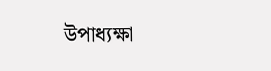উপাধ্যক্ষা